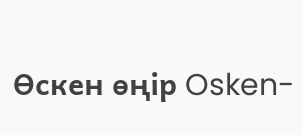Өскен өңір Osken-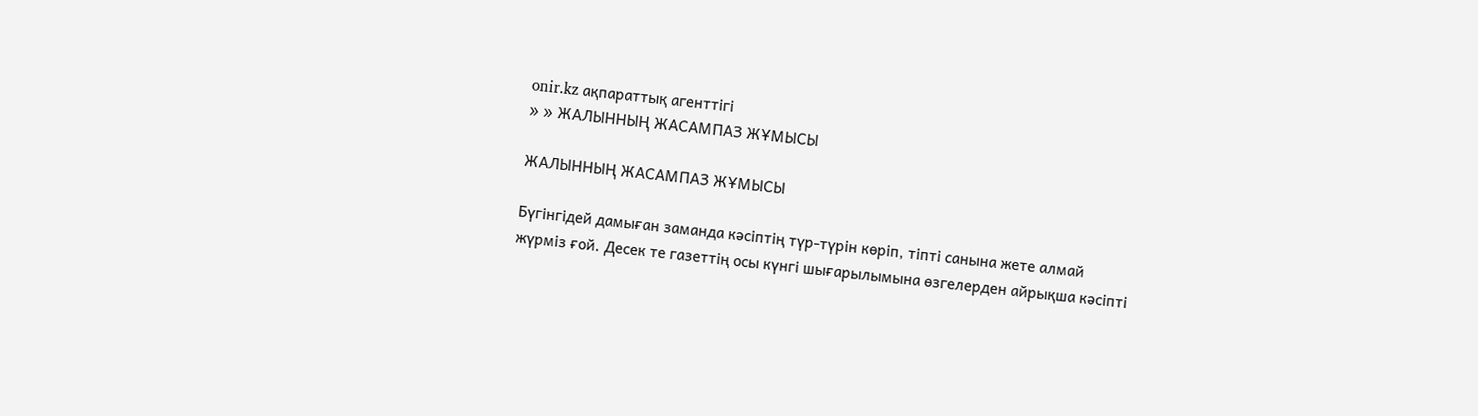onir.kz ақпараттық агенттігі
» » ЖАЛЫННЫҢ ЖАСАМПАЗ ЖҰМЫСЫ

ЖАЛЫННЫҢ ЖАСАМПАЗ ЖҰМЫСЫ

Бүгінгідей дамыған заманда кәсіптің түр-түрін көріп, тіпті санына жете алмай жүрміз ғой. Десек те газеттің осы күнгі шығарылымына өзгелерден айрықша кәсіпті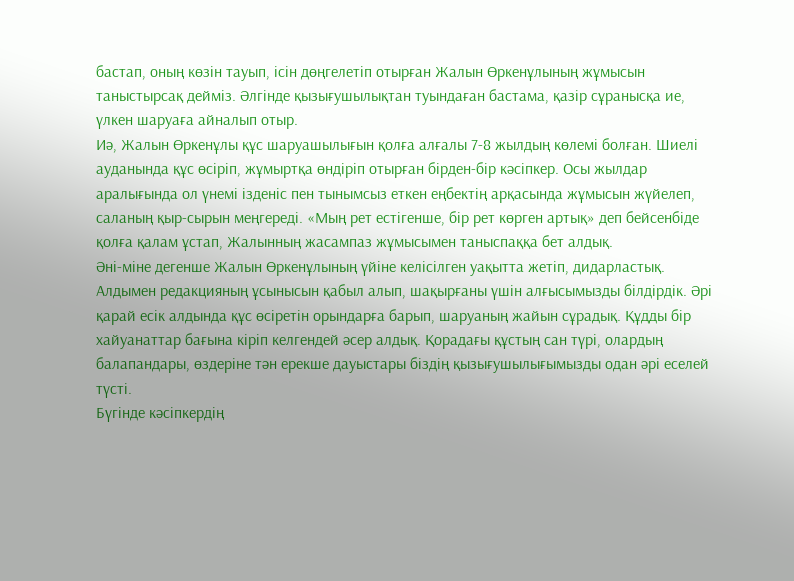бастап, оның көзін тауып, ісін дөңгелетіп отырған Жалын Өркенұлының жұмысын таныстырсақ дейміз. Әлгінде қызығушылықтан туындаған бастама, қазір сұранысқа ие, үлкен шаруаға айналып отыр.
Иә, Жалын Өркенұлы құс шаруашылығын қолға алғалы 7-8 жылдың көлемі болған. Шиелі ауданында құс өсіріп, жұмыртқа өндіріп отырған бірден-бір кәсіпкер. Осы жылдар аралығында ол үнемі ізденіс пен тынымсыз еткен еңбектің арқасында жұмысын жүйелеп, саланың қыр-сырын меңгереді. «Мың рет естігенше, бір рет көрген артық» деп бейсенбіде қолға қалам ұстап, Жалынның жасампаз жұмысымен таныспаққа бет алдық.
Әні-міне дегенше Жалын Өркенұлының үйіне келісілген уақытта жетіп, дидарластық. Алдымен редакцияның ұсынысын қабыл алып, шақырғаны үшін алғысымызды білдірдік. Әрі қарай есік алдында құс өсіретін орындарға барып, шаруаның жайын сұрадық. Құдды бір хайуанаттар бағына кіріп келгендей әсер алдық. Қорадағы құстың сан түрі, олардың балапандары, өздеріне тән ерекше дауыстары біздің қызығушылығымызды одан әрі еселей түсті.
Бүгінде кәсіпкердің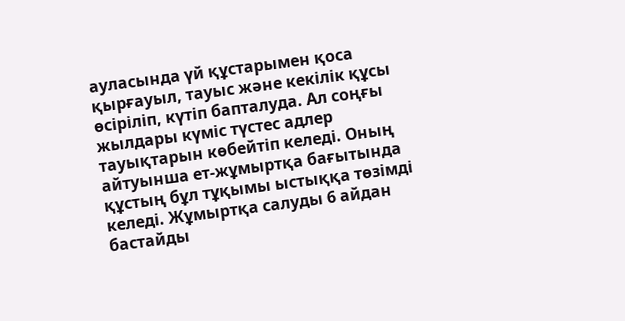ауласында үй құстарымен қоса қырғауыл, тауыс және кекілік құсы өсіріліп, күтіп бапталуда. Ал соңғы жылдары күміс түстес адлер тауықтарын көбейтіп келеді. Оның айтуынша ет-жұмыртқа бағытында құстың бұл тұқымы ыстыққа төзімді келеді. Жұмыртқа салуды 6 айдан бастайды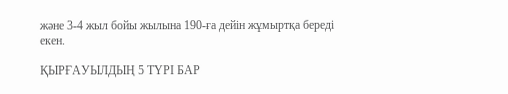және 3-4 жыл бойы жылына 190-ға дейін жұмыртқа береді екен.

ҚЫРҒАУЫЛДЫҢ 5 ТҮРІ БАР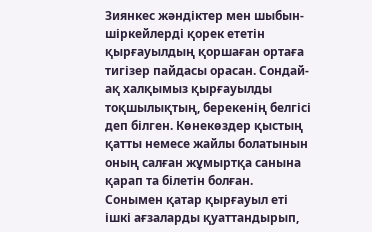Зиянкес жәндіктер мен шыбын-шіркейлерді қорек ететін қырғауылдың қоршаған ортаға тигізер пайдасы орасан. Сондай-ақ халқымыз қырғауылды тоқшылықтың, берекенің белгісі деп білген. Көнекөздер қыстың қатты немесе жайлы болатынын оның салған жұмыртқа санына қарап та білетін болған. Сонымен қатар қырғауыл еті ішкі ағзаларды қуаттандырып,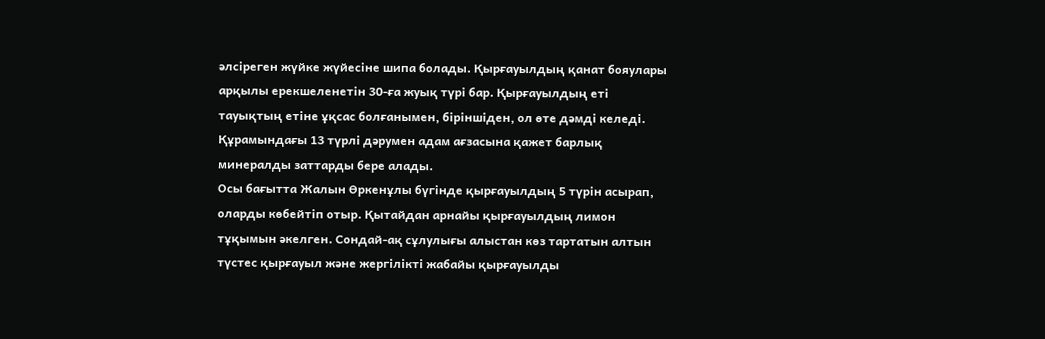әлсіреген жүйке жүйесіне шипа болады. Қырғауылдың қанат бояулары арқылы ерекшеленетін 30-ға жуық түрі бар. Қырғауылдың еті тауықтың етіне ұқсас болғанымен, біріншіден, ол өте дәмді келеді. Құрамындағы 13 түрлі дәрумен адам ағзасына қажет барлық минералды заттарды бере алады.
Осы бағытта Жалын Өркенұлы бүгінде қырғауылдың 5 түрін асырап, оларды көбейтіп отыр. Қытайдан арнайы қырғауылдың лимон тұқымын әкелген. Сондай-ақ сұлулығы алыстан көз тартатын алтын түстес қырғауыл және жергілікті жабайы қырғауылды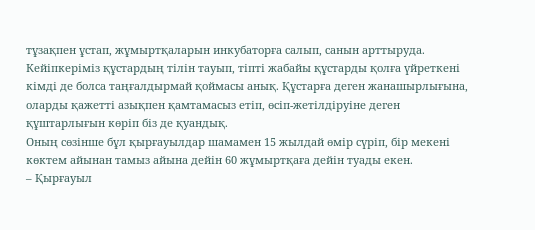тұзақпен ұстап, жұмыртқаларын инкубаторға салып, санын арттыруда.
Кейіпкеріміз құстардың тілін тауып, тіпті жабайы құстарды қолға үйреткені кімді де болса таңғалдырмай қоймасы анық. Құстарға деген жанашырлығына, оларды қажетті азықпен қамтамасыз етіп, өсіп-жетілдіруіне деген құштарлығын көріп біз де қуандық.
Оның сөзінше бұл қырғауылдар шамамен 15 жылдай өмір сүріп, бір мекені көктем айынан тамыз айына дейін 60 жұмыртқаға дейін туады екен.
– Қырғауыл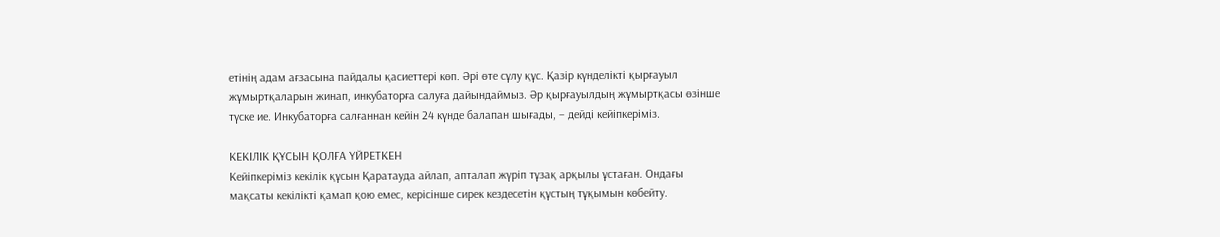етінің адам ағзасына пайдалы қасиеттері көп. Әрі өте сұлу құс. Қазір күнделікті қырғауыл жұмыртқаларын жинап, инкубаторға салуға дайындаймыз. Әр қырғауылдың жұмыртқасы өзінше түске ие. Инкубаторға салғаннан кейін 24 күнде балапан шығады, – дейді кейіпкеріміз.

КЕКІЛІК ҚҰСЫН ҚОЛҒА ҮЙРЕТКЕН
Кейіпкеріміз кекілік құсын Қаратауда айлап, апталап жүріп тұзақ арқылы ұстаған. Ондағы мақсаты кекілікті қамап қою емес, керісінше сирек кездесетін құстың тұқымын көбейту.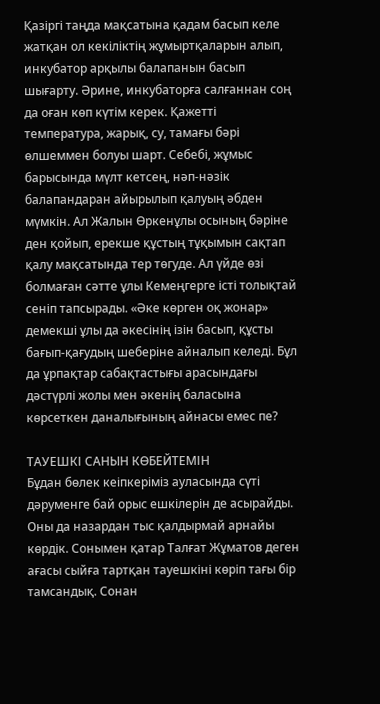Қазіргі таңда мақсатына қадам басып келе жатқан ол кекіліктің жұмыртқаларын алып, инкубатор арқылы балапанын басып шығарту. Әрине, инкубаторға салғаннан соң да оған көп күтім керек. Қажетті температура, жарық, су, тамағы бәрі өлшеммен болуы шарт. Себебі, жұмыс барысында мүлт кетсең, нәп-нәзік балапандаран айырылып қалуың әбден мүмкін. Ал Жалын Өркенұлы осының бәріне ден қойып, ерекше құстың тұқымын сақтап қалу мақсатында тер төгуде. Ал үйде өзі болмаған сәтте ұлы Кемеңгерге істі толықтай сеніп тапсырады. «Әке көрген оқ жонар» демекші ұлы да әкесінің ізін басып, құсты бағып-қағудың шеберіне айналып келеді. Бұл да ұрпақтар сабақтастығы арасындағы дәстүрлі жолы мен әкенің баласына көрсеткен даналығының айнасы емес пе?

ТАУЕШКІ САНЫН КӨБЕЙТЕМІН
Бұдан бөлек кеіпкеріміз ауласында сүті дәруменге бай орыс ешкілерін де асырайды. Оны да назардан тыс қалдырмай арнайы көрдік. Сонымен қатар Талғат Жұматов деген ағасы сыйға тартқан тауешкіні көріп тағы бір тамсандық. Сонан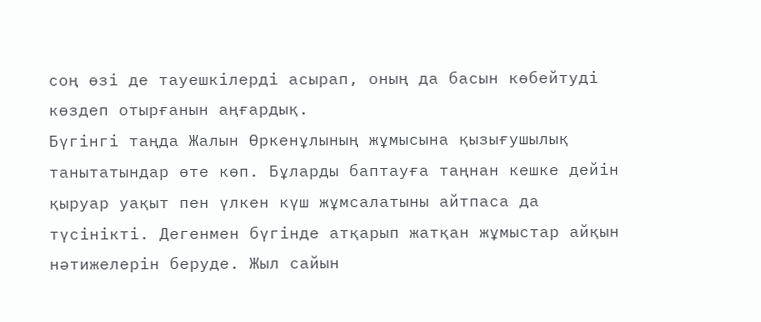соң өзі де тауешкілерді асырап, оның да басын көбейтуді көздеп отырғанын аңғардық.
Бүгінгі таңда Жалын Өркенұлының жұмысына қызығушылық танытатындар өте көп. Бұларды баптауға таңнан кешке дейін қыруар уақыт пен үлкен күш жұмсалатыны айтпаса да түсінікті. Дегенмен бүгінде атқарып жатқан жұмыстар айқын нәтижелерін беруде. Жыл сайын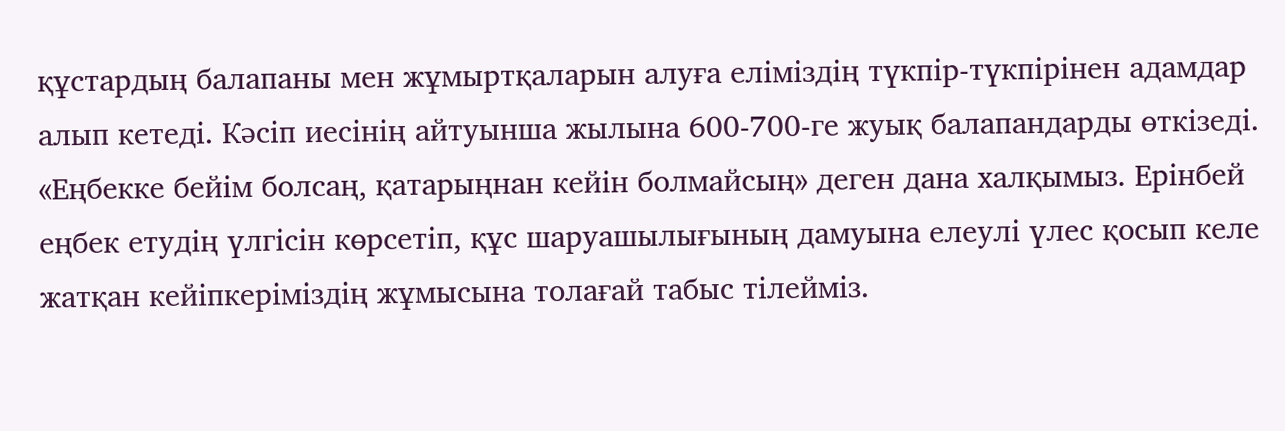құстардың балапаны мен жұмыртқаларын алуға еліміздің түкпір-түкпірінен адамдар алып кетеді. Кәсіп иесінің айтуынша жылына 600-700-ге жуық балапандарды өткізеді.
«Еңбекке бейім болсаң, қатарыңнан кейін болмайсың» деген дана халқымыз. Ерінбей еңбек етудің үлгісін көрсетіп, құс шаруашылығының дамуына елеулі үлес қосып келе жатқан кейіпкеріміздің жұмысына толағай табыс тілейміз.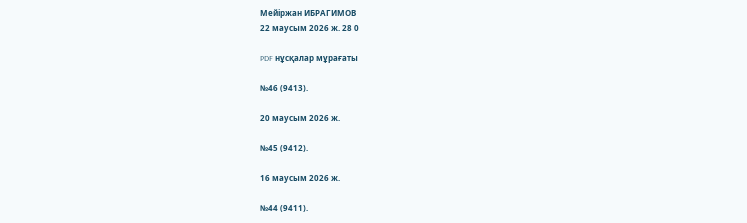Мейіржан ИБРАГИМОВ
22 маусым 2026 ж. 28 0

PDF нұсқалар мұрағаты

№46 (9413).

20 маусым 2026 ж.

№45 (9412).

16 маусым 2026 ж.

№44 (9411).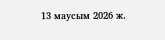13 маусым 2026 ж.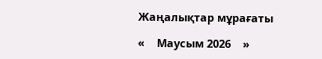Жаңалықтар мұрағаты

«    Маусым 2026    »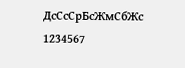ДсСсСрБсЖмСбЖс
1234567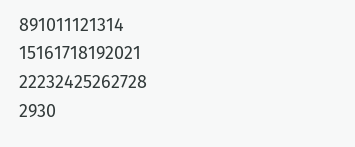891011121314
15161718192021
22232425262728
2930